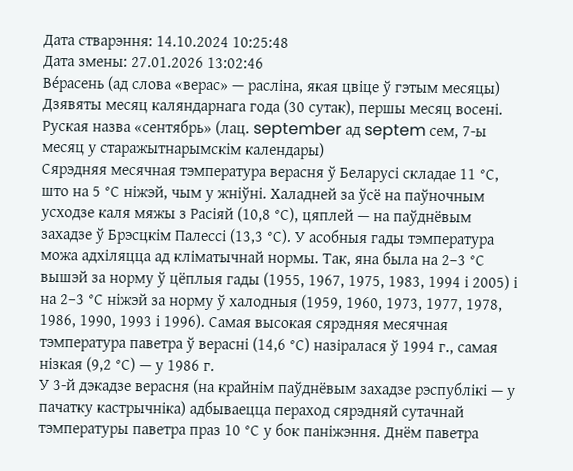Дата стварэння: 14.10.2024 10:25:48
Дата змены: 27.01.2026 13:02:46
Ве́расень (ад слова «верас» — расліна, якая цвіце ў гэтым месяцы)
Дзявяты месяц каляндарнага года (30 сутак), першы месяц восені. Руская назва «сентябрь» (лац. september ад septem сем, 7‑ы месяц у старажытнарымскім календары)
Сярэдняя месячная тэмпература верасня ў Беларусі складае 11 °С, што на 5 °С ніжэй, чым у жніўні. Халадней за ўсё на паўночным усходзе каля мяжы з Расіяй (10,8 °С), цяплей — на паўднёвым захадзе ў Брэсцкім Палессі (13,3 °С). У асобныя гады тэмпература можа адхіляцца ад кліматычнай нормы. Так, яна была на 2–3 °С вышэй за норму ў цёплыя гады (1955, 1967, 1975, 1983, 1994 і 2005) і на 2–3 °С ніжэй за норму ў халодныя (1959, 1960, 1973, 1977, 1978, 1986, 1990, 1993 і 1996). Самая высокая сярэдняя месячная тэмпература паветра ў верасні (14,6 °С) назіралася ў 1994 г., самая нізкая (9,2 °С) — у 1986 г.
У 3‑й дэкадзе верасня (на крайнім паўднёвым захадзе рэспублікі — у пачатку кастрычніка) адбываецца пераход сярэдняй сутачнай тэмпературы паветра праз 10 °С у бок паніжэння. Днём паветра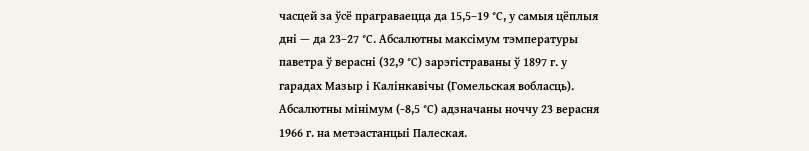часцей за ўсё праграваецца да 15,5–19 °С, у самыя цёплыя дні — да 23–27 °С. Абсалютны максімум тэмпературы паветра ў верасні (32,9 °С) зарэгістраваны ў 1897 г. у гарадах Мазыр і Калінкавічы (Гомельская вобласць). Абсалютны мінімум (−8,5 °С) адзначаны ноччу 23 верасня 1966 г. на метэастанцыі Палеская.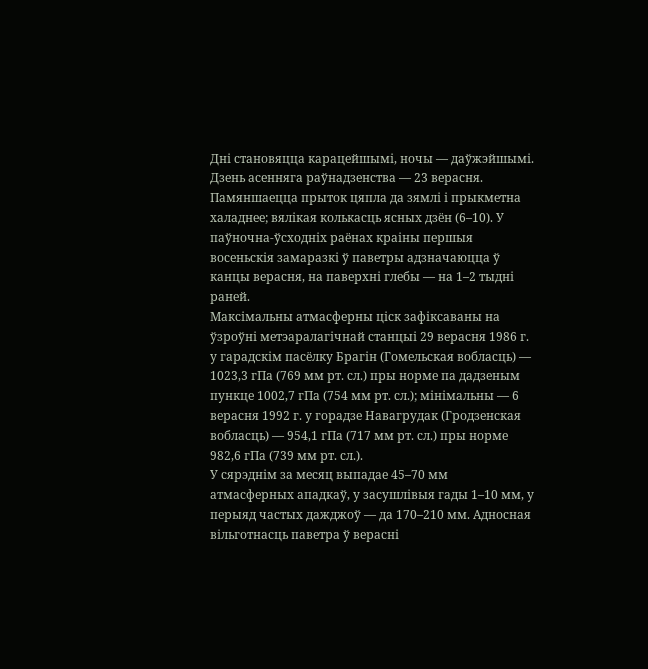Дні становяцца карацейшымі, ночы — даўжэйшымі. Дзень асенняга раўнадзенства — 23 верасня. Памяншаецца прыток цяпла да зямлі і прыкметна халаднее; вялікая колькасць ясных дзён (6–10). У паўночна-ўсходніх раёнах краіны першыя восеньскія замаразкі ў паветры адзначаюцца ў канцы верасня, на паверхні глебы — на 1–2 тыдні раней.
Максімальны атмасферны ціск зафіксаваны на ўзроўні метэаралагічнай станцыі 29 верасня 1986 г. у гарадскім пасёлку Брагін (Гомельская вобласць) — 1023,3 гПа (769 мм рт. сл.) пры норме па дадзеным пункце 1002,7 гПа (754 мм рт. сл.); мінімальны — 6 верасня 1992 г. у горадзе Навагрудак (Гродзенская вобласць) — 954,1 гПа (717 мм рт. сл.) пры норме 982,6 гПа (739 мм рт. сл.).
У сярэднім за месяц выпадае 45–70 мм атмасферных ападкаў, у засушлівыя гады 1–10 мм, у перыяд частых дажджоў — да 170–210 мм. Адносная вільготнасць паветра ў верасні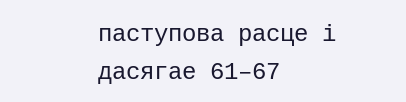паступова расце і дасягае 61–67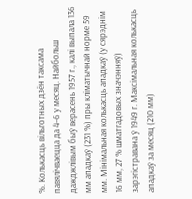%. Колькасць вільготных дзён таксама павялічваецца да 4–6 у месяц. Найбольш дажджлівым быў верасень 1957 г., калі выпала 136 мм ападкаў (231 %) пры кліматычнай норме 59 мм. Мінімальная колькасць ападкаў (у сярэднім 16 мм, 27 % шматгадовых значэнняў) зарэгістравана ў 1949 г. Максімальная колькасць ападкаў за месяц (210 мм)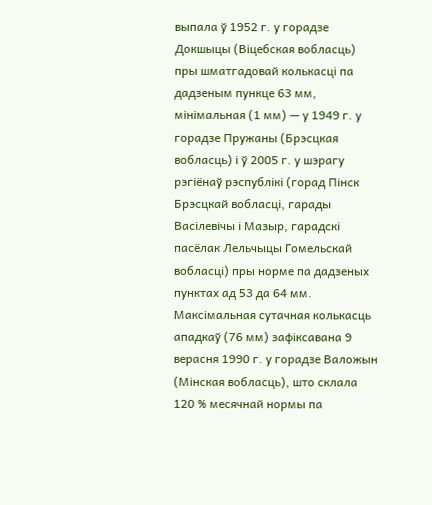выпала ў 1952 г. у горадзе Докшыцы (Віцебская вобласць) пры шматгадовай колькасці па дадзеным пункце 63 мм, мінімальная (1 мм) — у 1949 г. у горадзе Пружаны (Брэсцкая вобласць) і ў 2005 г. у шэрагу рэгіёнаў рэспублікі (горад Пінск Брэсцкай вобласці, гарады Васілевічы і Мазыр, гарадскі пасёлак Лельчыцы Гомельскай вобласці) пры норме па дадзеных пунктах ад 53 да 64 мм. Максімальная сутачная колькасць ападкаў (76 мм) зафіксавана 9 верасня 1990 г. у горадзе Валожын (Мінская вобласць), што склала 120 % месячнай нормы па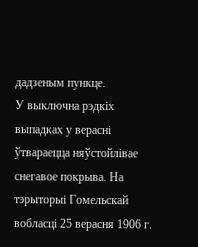дадзеным пункце.
У выключна рэдкіх выпадках у верасні ўтвараецца няўстойлівае снегавое покрыва. На тэрыторыі Гомельскай вобласці 25 верасня 1906 г.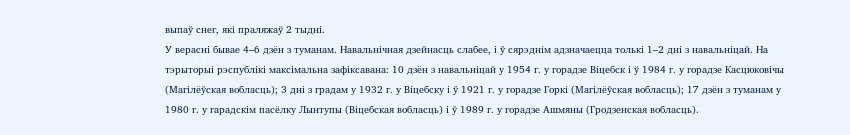выпаў снег, які праляжаў 2 тыдні.
У верасні бывае 4–6 дзён з туманам. Навальнічная дзейнасць слабее, і ў сярэднім адзначаецца толькі 1–2 дні з навальніцай. На тэрыторыі рэспублікі максімальна зафіксавана: 10 дзён з навальніцай у 1954 г. у горадзе Віцебск і ў 1984 г. у горадзе Касцюковічы (Магілёўская вобласць); 3 дні з градам у 1932 г. у Віцебску і ў 1921 г. у горадзе Горкі (Магілёўская вобласць); 17 дзён з туманам у 1980 г. у гарадскім пасёлку Лынтупы (Віцебская вобласць) і ў 1989 г. у горадзе Ашмяны (Гродзенская вобласць).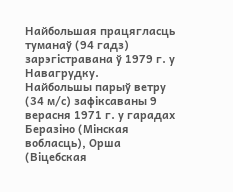Найбольшая працягласць туманаў (94 гадз) зарэгістравана ў 1979 г. у Навагрудку.
Найбольшы парыў ветру (34 м/с) зафіксаваны 9 верасня 1971 г. у гарадах Беразіно (Мінская вобласць), Орша (Віцебская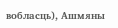вобласць), Ашмяны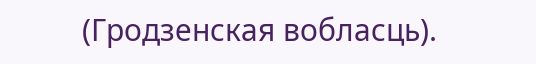(Гродзенская вобласць).